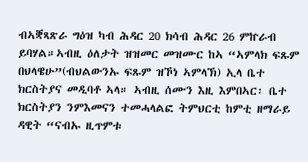ብኣቛጻጽራ ግዕዝ ካብ ሕዳር 20 ክሳብ ሕዳር 26 ምኵራብ ይባሃል።ኣብዚ ዕለታት ዝዝመር መዝሙር ከኣ “ኣምላክ ፍጹም በህላዌሁ”(ብህልውንኡ ፍጹም ዝኾነ ኣምላኽ) ኢላ ቤተ ክርስትያና መዲባቶ ኣላ። ኣብዚ ሰሙን እዚ እምበኣር፡ ቤተ ክርስትያን ንምእመናን ተመሓላልፎ ትምህርቲ ከምቲ ዘማራይ ዳዊት “ናብኡ ዚጥምቱ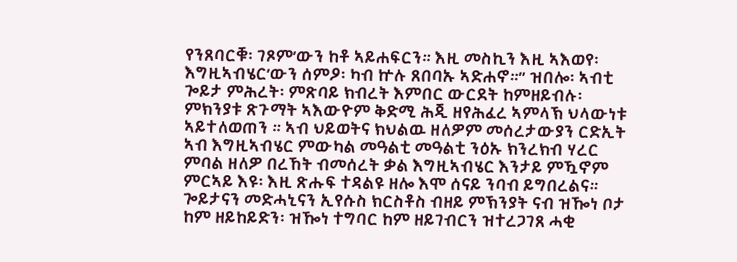የንጸባርቑ፡ ገጾም’ውን ከቶ ኣይሐፍርን። እዚ መስኪን እዚ ኣእወየ፡ እግዚኣብሄር’ውን ሰምዖ፡ ካብ ኵሉ ጸበባኡ ኣድሐኖ።” ዝበሎ፡ ኣብቲ ጐይታ ምሕረት፡ ምጽባይ ክብረት እምበር ውርደት ከምዘይብሉ፡ ምክንያቱ ጽጉማት ኣእውዮም ቅድሚ ሕጂ ዘየሕፈረ ኣምላኽ ህላውነቱ ኣይተለወጠን ። ኣብ ህይወትና ክህልዉ ዘለዎም መሰረታውያን ርድኢት ኣብ እግዚኣብሄር ምውካል መዓልቲ መዓልቲ ንዕኡ ክንረክብ ሃረር ምባል ዘለዎ በረኸት ብመሰረት ቃል እግዚኣብሄር እንታይ ምዃኖም ምርኣይ እዩ፡ እዚ ጽሑፍ ተዳልዩ ዘሎ እሞ ሰናይ ንባብ ይግበረልና።
ጐይታናን መድሓኒናን ኢየሱስ ክርስቶስ ብዘይ ምኽንያት ናብ ዝዀነ ቦታ ከም ዘይከይድን፡ ዝዀነ ተግባር ከም ዘይገብርን ዝተረጋገጸ ሓቂ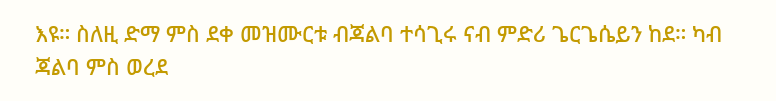እዩ። ስለዚ ድማ ምስ ደቀ መዝሙርቱ ብጃልባ ተሳጊሩ ናብ ምድሪ ጌርጌሴይን ከደ። ካብ ጃልባ ምስ ወረደ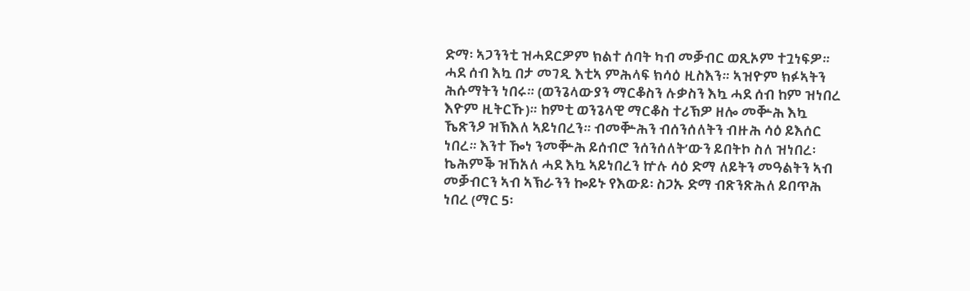ድማ፡ ኣጋንንቲ ዝሓደርዎም ክልተ ሰባት ካብ መቓብር ወጺኦም ተጓነፍዎ። ሓደ ሰብ እኳ በታ መገዲ እቲኣ ምሕላፍ ክሳዕ ዚስእን። ኣዝዮም ክፉኣትን ሕሱማትን ነበሩ። (ወንጌላውያን ማርቆስን ሉቃስን እኳ ሓደ ሰብ ከም ዝነበረ እዮም ዚትርኹ)። ከምቲ ወንጌላዊ ማርቆስ ተሪኽዎ ዘሎ መቝሕ እኳ ኼጽንዖ ዝኽእለ ኣይነበረን። ብመቝሕን ብሰንሰለትን ብዙሕ ሳዕ ይእሰር ነበረ። እንተ ዀነ ንመቝሕ ይሰብሮ ንሰንሰለት’ውን ይበትኮ ስለ ዝነበረ፡ ኬሕምቕ ዝኸአለ ሓደ እኳ ኣይነበረን ኵሉ ሳዕ ድማ ለይትን መዓልትን ኣብ መቓብርን ኣብ ኣኽራንን ኰይኑ የእውይ፡ ስጋኡ ድማ ብጽንጽሕለ ይበጥሕ ነበረ (ማር 5፡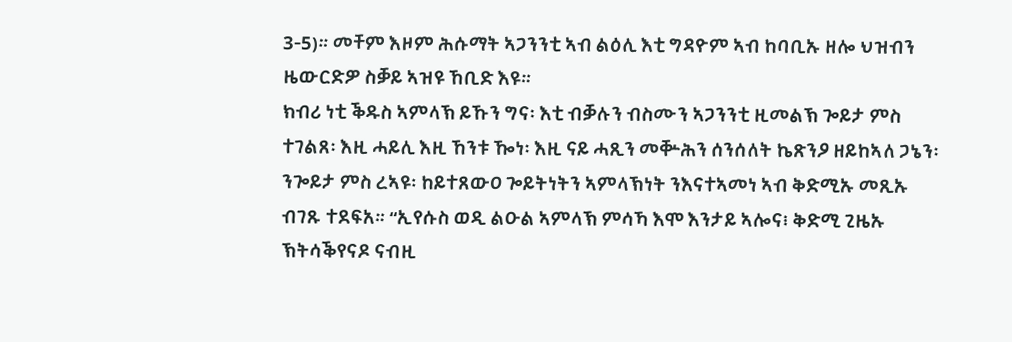3-5)። መቸም እዞም ሕሱማት ኣጋንንቲ ኣብ ልዕሊ እቲ ግዳዮም ኣብ ከባቢኡ ዘሎ ህዝብን ዜውርድዎ ስቓይ ኣዝዩ ኸቢድ እዩ።
ክብሪ ነቲ ቕዱስ ኣምላኽ ይኹን ግና፡ እቲ ብቓሉን ብስሙን ኣጋንንቲ ዚመልኽ ጐይታ ምስ ተገልጸ፡ እዚ ሓይሊ እዚ ኸንቱ ዀነ፡ እዚ ናይ ሓጺን መቝሕን ሰንሰለት ኬጽንዖ ዘይከኣለ ጋኔን፡ ንጐይታ ምስ ረኣዩ፡ ከይተጸውዐ ጐይትነትን ኣምላኽነት ንእናተኣመነ ኣብ ቅድሚኡ መጺኡ ብገጹ ተደፍአ። “ኢየሱስ ወዲ ልዑል ኣምላኽ ምሳኻ እሞ እንታይ ኣሎና፧ ቅድሚ ጊዜኡ ኽትሳቕየናዶ ናብዚ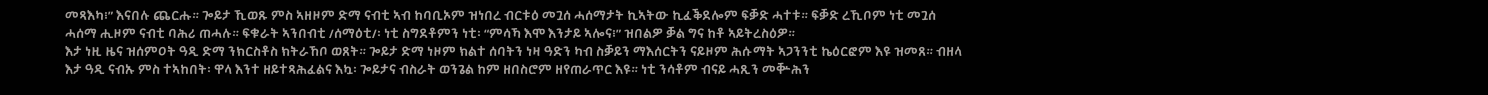መጻእካ፧” እናበሉ ጨርሑ። ጐይታ ኺወጹ ምስ ኣዘዞም ድማ ናብቲ ኣብ ከባቢኦም ዝነበረ ብርቱዕ መጓሰ ሓሰማታት ኪኣትው ኪፈቕደሎም ፍቓድ ሓተቱ። ፍቓድ ረኺቦም ነቲ መጓሰ ሓሰማ ሒዞም ናብቲ ባሕሪ ጠሓሉ። ፍቁራት ኣንበብቲ /ሰማዕቲ/፡ ነቲ ስግደቶምን ነቲ፡ “ምሳኻ እሞ እንታይ ኣሎና፧” ዝበልዎ ቓል ግና ከቶ ኣይትረስዕዎ።
እታ ነዚ ዜና ዝሰምዐት ዓዲ ድማ ንክርስቶስ ክትራኸቦ ወጸት። ጐይታ ድማ ነዞም ክልተ ሰባትን ነዛ ዓድን ካብ ስቓይን ማእሰርትን ናይዞም ሕሱማት ኣጋንንቲ ኬዕርፎም እዩ ዝመጸ። ብዘላ እታ ዓዲ ናብኡ ምስ ተኣከበት፡ ዋላ እንተ ዘይተጻሕፈልና እኳ፡ ጐይታና ብስራት ወንጌል ከም ዘበስሮም ዘየጠራጥር እዩ። ነቲ ንሳቶም ብናይ ሓጺን መቝሕን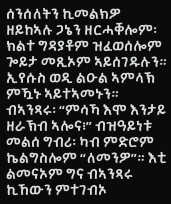ሰንሰለትን ኪመልክዎ ዘይከኣሉ ጋኔን ዘርሓቐሎም፡ ክልተ ግዳያቶም ዝፈወሰሎም ጐይታ መጺኦም ኣይሰገዱሉን። ኢየሱስ ወዲ ልዑል ኣምላኽ ምዃኑ ኣይተኣመኑን። ብኣንጻሩ፡ “ምሳኻ እሞ እንታይ ዘራኽብ ኣሎና፧” ብዝዓይነቱ መልሰ ግብሪ፡ ካብ ምድሮም ኬልግስሎም “ለመንዎ”። እቲ ልመናኦም ግና ብኣንጻሩ ኪኸውን ምተገብኦ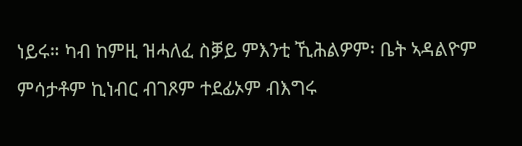ነይሩ። ካብ ከምዚ ዝሓለፈ ስቓይ ምእንቲ ኺሕልዎም፡ ቤት ኣዳልዮም ምሳታቶም ኪነብር ብገጾም ተደፊኦም ብእግሩ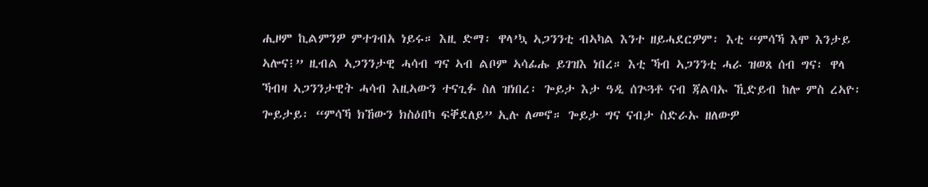ሒዞም ኪልምንዎ ምተገብአ ነይሩ። እዚ ድማ፡ ዋላ’ኳ ኣጋንንቲ ብኣካል እንተ ዘይሓደርዎም፡ እቲ “ምሳኻ እሞ እንታይ ኣሎና፧” ዚብል ኣጋንንታዊ ሓሳብ ግና ኣብ ልቦም ኣሳፊሑ ይገዝእ ነበረ። እቲ ኻብ ኣጋንንቲ ሓራ ዝወጸ ሰብ ግና፡ ዋላ ኻብዛ ኣጋንንታዊት ሓሳብ እዚኣውን ተናጊፉ ስለ ዝነበረ፡ ጐይታ እታ ዓዲ ሰጕጓቶ ናብ ጃልባኡ ኺድይብ ከሎ ምስ ረኣዮ፡ ጐይታይ፡ “ምሳኻ ክኸውን ክስዕበካ ፍቐደለይ” ኢሉ ለመኖ። ጐይታ ግና ናብታ ስድራኡ ዘለውዎ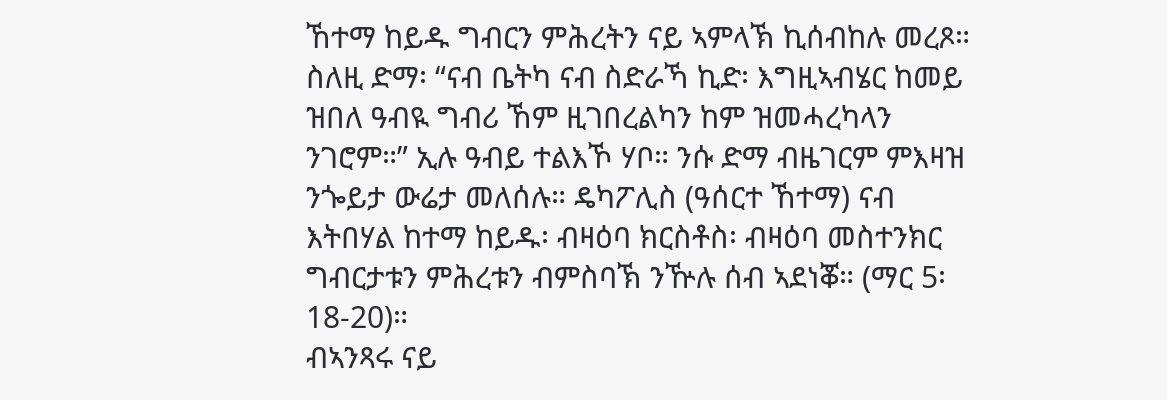ኸተማ ከይዱ ግብርን ምሕረትን ናይ ኣምላኽ ኪሰብከሉ መረጾ። ስለዚ ድማ፡ “ናብ ቤትካ ናብ ስድራኻ ኪድ፡ እግዚኣብሄር ከመይ ዝበለ ዓብዪ ግብሪ ኸም ዚገበረልካን ከም ዝመሓረካላን ንገሮም።” ኢሉ ዓብይ ተልእኾ ሃቦ። ንሱ ድማ ብዜገርም ምእዛዝ ንጐይታ ውሬታ መለሰሉ። ዴካፖሊስ (ዓሰርተ ኸተማ) ናብ እትበሃል ከተማ ከይዱ፡ ብዛዕባ ክርስቶስ፡ ብዛዕባ መስተንክር ግብርታቱን ምሕረቱን ብምስባኽ ንዅሉ ሰብ ኣደነቖ። (ማር 5፡18-20)።
ብኣንጻሩ ናይ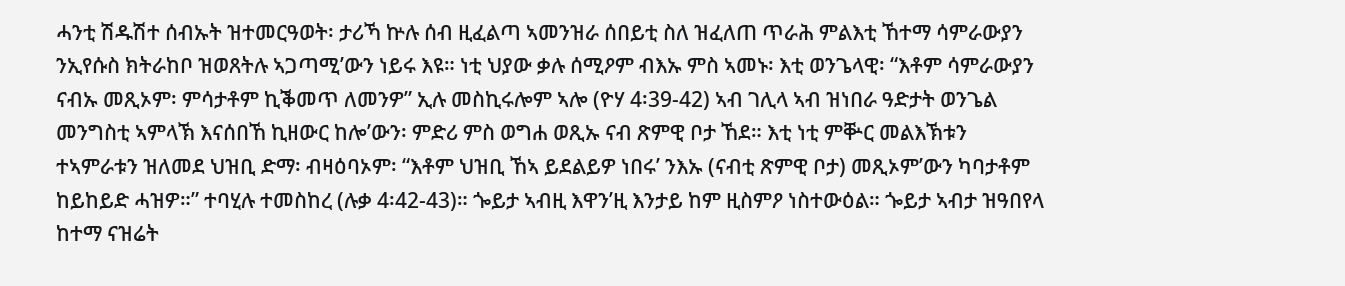ሓንቲ ሽዱሽተ ሰብኡት ዝተመርዓወት፡ ታሪኻ ኵሉ ሰብ ዚፈልጣ ኣመንዝራ ሰበይቲ ስለ ዝፈለጠ ጥራሕ ምልእቲ ኸተማ ሳምራውያን ንኢየሱስ ክትራከቦ ዝወጸትሉ ኣጋጣሚ’ውን ነይሩ እዩ። ነቲ ህያው ቃሉ ሰሚዖም ብእኡ ምስ ኣመኑ፡ እቲ ወንጌላዊ፡ “እቶም ሳምራውያን ናብኡ መጺኦም፡ ምሳታቶም ኪቕመጥ ለመንዎ” ኢሉ መስኪሩሎም ኣሎ (ዮሃ 4፡39-42) ኣብ ገሊላ ኣብ ዝነበራ ዓድታት ወንጌል መንግስቲ ኣምላኽ እናሰበኸ ኪዘውር ከሎ’ውን፡ ምድሪ ምስ ወግሐ ወጺኡ ናብ ጽምዊ ቦታ ኸደ። እቲ ነቲ ምቝር መልእኽቱን ተኣምራቱን ዝለመደ ህዝቢ ድማ፡ ብዛዕባኦም፡ “እቶም ህዝቢ ኸኣ ይደልይዎ ነበሩ’ ንእኡ (ናብቲ ጽምዊ ቦታ) መጺኦም’ውን ካባታቶም ከይከይድ ሓዝዎ።” ተባሂሉ ተመስከረ (ሉቃ 4፡42-43)። ጐይታ ኣብዚ እዋን’ዚ እንታይ ከም ዚስምዖ ነስተውዕል። ጐይታ ኣብታ ዝዓበየላ ከተማ ናዝሬት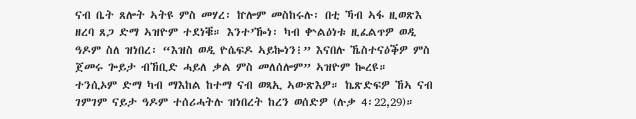ናብ ቤት ጸሎት ኣትዩ ምስ መሃረ፡ ኵሎም መስከሩሉ፡ በቲ ኻብ ኣፋ ዚወጽእ ዘረባ ጸጋ ድማ ኣዝዮም ተደነቑ። እንተ’ዀነ፡ ካብ ቍልዕነቱ ዚፈልጥዎ ወዲ ዓዶም ስለ ዝነበረ፡ “እዝስ ወዲ ዮሴፍዶ ኣይኰነን፧” እናበሉ ኼስተናዕቕዎ ምስ ጀመሩ ጐይታ ብኸቢድ ሓይለ ቃል ምስ መለሰሎም” ኣዝዮም ኰረዩ። ተንሲኦም ድማ ካብ ማእከል ከተማ ናብ ወጻኢ ኣውጽእዎ። ኬጽድፍዎ ኸኣ ናብ ገምገም ናይታ ዓዶም ተሰሪሓትሉ ዝነበረት ከረን ወሰድዎ (ሉቃ 4፡22,29)።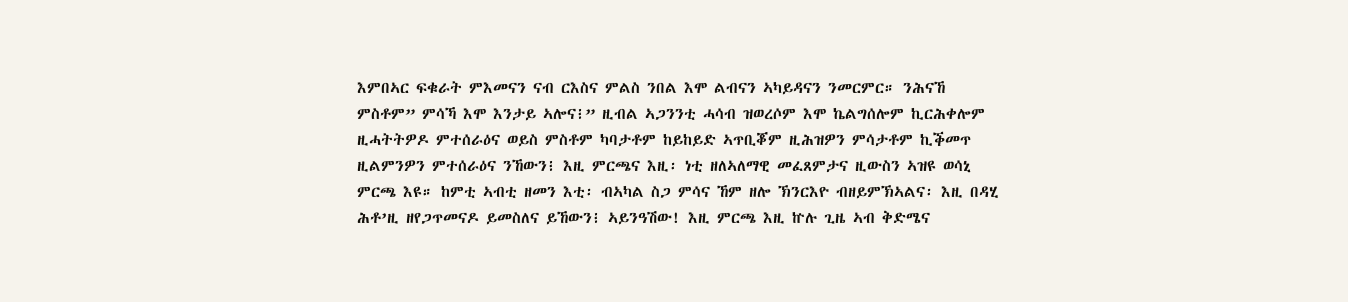እምበኣር ፍቁራት ምእመናን ናብ ርእስና ምልስ ንበል እሞ ልብናን ኣካይዳናን ንመርምር። ንሕናኸ ምስቶም” ምሳኻ እሞ እንታይ ኣሎና፧” ዚብል ኣጋንንቲ ሓሳብ ዝወረሶም እሞ ኬልግሰሎም ኪርሕቀሎም ዚሓትትዎዶ ምተሰራዕና ወይስ ምስቶም ካባታቶም ከይከይድ ኣጥቢቖም ዚሕዝዎን ምሳታቶም ኪቕመጥ ዚልምንዎን ምተሰራዕና ንኸውን፧ እዚ ምርጫና እዚ፡ ነቲ ዘለኣለማዊ መፈጸምታና ዚውስን ኣዝዩ ወሳኒ ምርጫ እዩ። ከምቲ ኣብቲ ዘመን እቲ፡ ብኣካል ስጋ ምሳና ኸም ዘሎ ኽንርእዮ ብዘይምኽኣልና፡ እዚ በዳሂ ሕቶ’ዚ ዘየጋጥመናዶ ይመስለና ይኸውን፧ ኣይንዓሽው! እዚ ምርጫ እዚ ኵሉ ጊዜ ኣብ ቅድሜና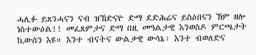ሓሊፉ ይጸንሓናን ናብ ዝኸድናዮ ድማ ደድሕሬና ይስዕበናን ኸም ዘሎ ነስተውዕል!! መፈጸምታና ድማ በዚ መዓልታዊ እንወስዶ ምርጫታት ኪውሰን እዩ። እንተ ብናትና ውልቃዊ ውሳኔ፡ እንተ ብወለድና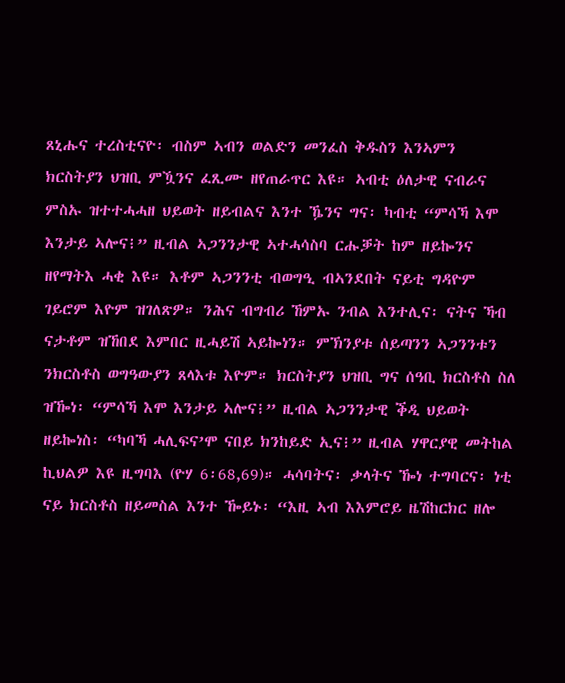ጸኒሑና ተረስቲናዮ፡ ብስም ኣብን ወልድን መንፈስ ቅዱስን እንኣምን ክርስትያን ህዝቢ ምዃንና ፈጺሙ ዘየጠራጥር እዩ። ኣብቲ ዕለታዊ ናብራና ምስኡ ዝተተሓሓዘ ህይወት ዘይብልና እንተ ዄንና ግና፡ ካብቲ “ምሳኻ እሞ እንታይ ኣሎና፧” ዚብል ኣጋንንታዊ ኣተሓሳስባ ርሑቓት ከም ዘይኰንና ዘየማትእ ሓቂ እዩ። እቶም ኣጋንንቲ ብወግዒ ብኣንደበት ናይቲ ግዳዮም ገይሮም እዮም ዝገለጽዎ። ንሕና ብግብሪ ኸምኡ ንብል እንተሊና፡ ናትና ኻብ ናታቶም ዝኸበደ እምበር ዚሓይሽ ኣይኰነን። ምኽንያቱ ሰይጣንን ኣጋንንቱን ንክርስቶስ ወግዓውያን ጸላእቱ እዮም። ክርስትያን ህዝቢ ግና ሰዓቢ ክርስቶስ ስለ ዝዀነ፡ “ምሳኻ እሞ እንታይ ኣሎና፧” ዚብል ኣጋንንታዊ ቕዲ ህይወት ዘይኰነስ፡ “ካባኻ ሓሊፍና’ሞ ናበይ ክንከይድ ኢና፧” ዚብል ሃዋርያዊ መትከል ኪህልዎ እዩ ዚግባእ (ዮሃ 6፡68,69)። ሓሳባትና፡ ቃላትና ዀነ ተግባርና፡ ነቲ ናይ ክርስቶስ ዘይመስል እንተ ዀይኑ፡ “እዚ ኣብ እእምሮይ ዜሽከርክር ዘሎ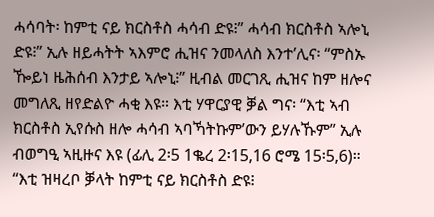ሓሳባት፡ ከምቲ ናይ ክርስቶስ ሓሳብ ድዩ፧” ሓሳብ ክርስቶስ ኣሎኒ ድዩ፧” ኢሉ ዘይሓትት ኣእምሮ ሒዝና ንመላለስ እንተ’ሊና፡ “ምስኡ ዀይነ ዜሕሰብ እንታይ ኣሎኒ፧” ዚብል መርገጺ ሒዝና ከም ዘሎና መግለጺ ዘየድልዮ ሓቂ እዩ። እቲ ሃዋርያዊ ቓል ግና፡ “እቲ ኣብ ክርስቶስ ኢየሱስ ዘሎ ሓሳብ ኣባኻትኩም’ውን ይሃሉኹም” ኢሉ ብወግዒ ኣዚዙና እዩ (ፊሊ 2፡5 1ቈረ 2፡15,16 ሮሜ 15፡5,6)። “እቲ ዝዛረቦ ቓላት ከምቲ ናይ ክርስቶስ ድዩ፧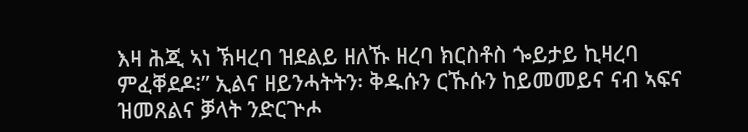እዛ ሕጂ ኣነ ኽዛረባ ዝደልይ ዘለኹ ዘረባ ክርስቶስ ጐይታይ ኪዛረባ ምፈቐደዶ፧” ኢልና ዘይንሓትትን፡ ቅዱሱን ርኹሱን ከይመመይና ናብ ኣፍና ዝመጸልና ቓላት ንድርጕሖ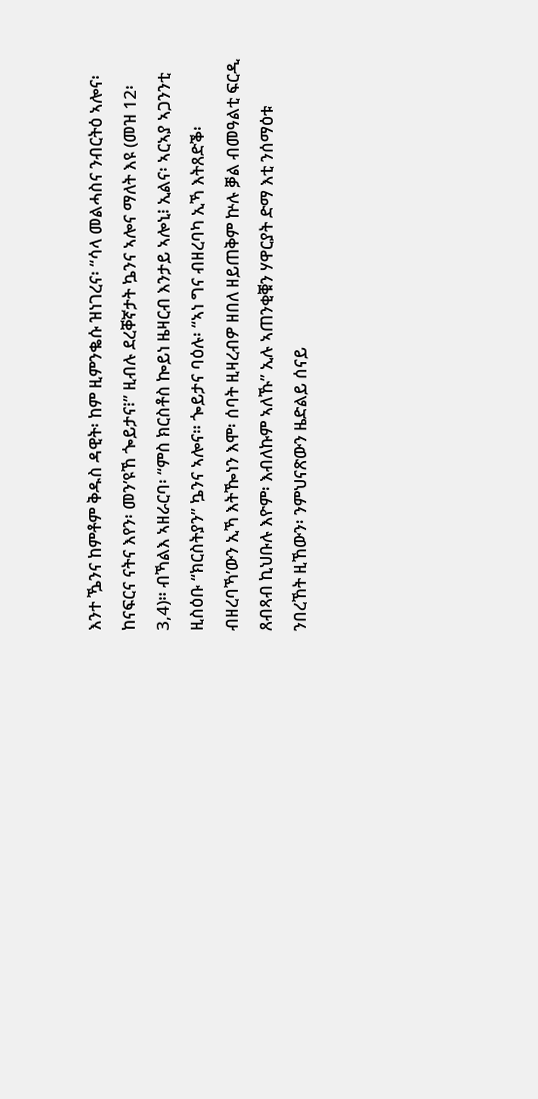እንተ ዄንና ከምቶም ቅዱስ ዳዊት፡ ከም ዚምንቈሱ ዝነገረና፡ “ሳላ መልሓስና ንብርትዕ ኣሎና፡ ከናፍርና ናትና እየን፡ መን’ዩኸ ጐይታና፧” ዚብሉ ደረቐኛታት ኴንና ኣሎና ማለት እዩ (መዝ 12፡3,4)። ብኻልእ ኣዘራርባ፡ “ምስ ክርስቶስ ኰይነ ዜዛርብ እንታይ ኣሎኒ፧ ኢልና፡ ኣርኣያ ኣጋንንቲ ዚስዕቡ “ክርስትያን” ኴንና ኣሎና። ጐይታና ባዕሉ፡ “ኣነ ግና ብዘረባካ ኢኻ እትጸድቕ፡ ብዘረባኻ’ውን ኢኻ እትዀነን እሞ፡ ሰባት ዚዛረብዎ ዘበለ ዘይጠቅም ኵሉ ቓል ብመዓልቲ ፍርዲ ጸብጻብ ኪህቡሉ እዮም፡ እብለኩም ኣለኹ” ኢሉ ኣጠንቂቑን ሃዋርያት ድማ እቲ ንሰማዕቱ ንበረኸት ዚኸውን፡ ንምህናጽውን ዜድልይ ሰናይ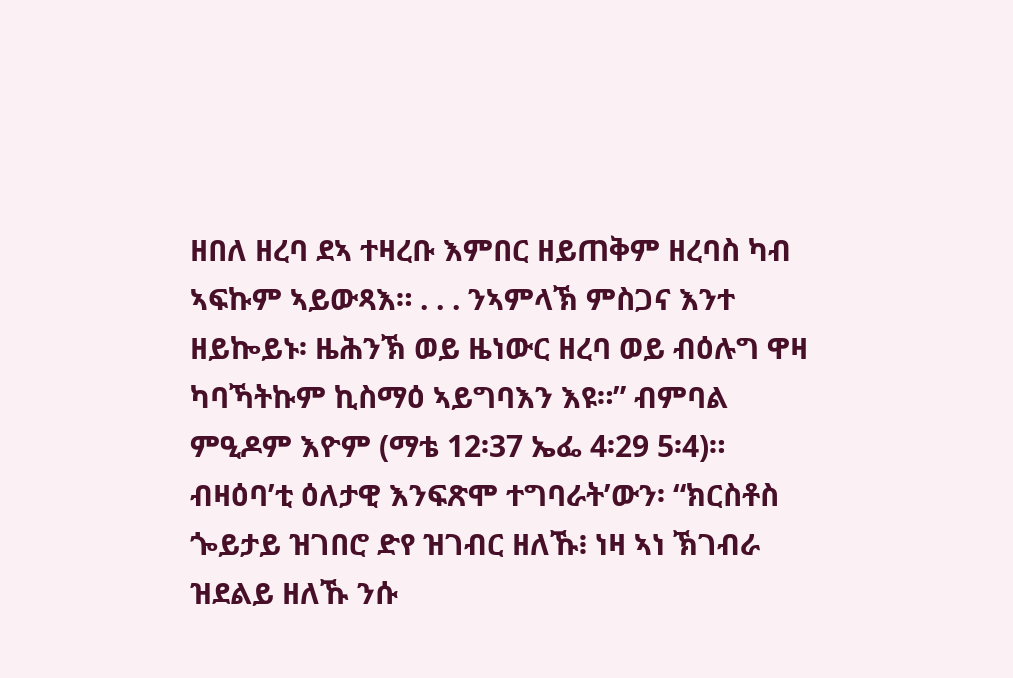ዘበለ ዘረባ ደኣ ተዛረቡ እምበር ዘይጠቅም ዘረባስ ካብ ኣፍኩም ኣይውጻእ። . . . ንኣምላኽ ምስጋና እንተ ዘይኰይኑ፡ ዜሕንኽ ወይ ዜነውር ዘረባ ወይ ብዕሉግ ዋዛ ካባኻትኩም ኪስማዕ ኣይግባእን እዩ።” ብምባል ምዒዶም እዮም (ማቴ 12፡37 ኤፌ 4፡29 5፡4)። ብዛዕባ’ቲ ዕለታዊ እንፍጽሞ ተግባራት’ውን፡ “ክርስቶስ ጐይታይ ዝገበሮ ድየ ዝገብር ዘለኹ፧ ነዛ ኣነ ኽገብራ ዝደልይ ዘለኹ ንሱ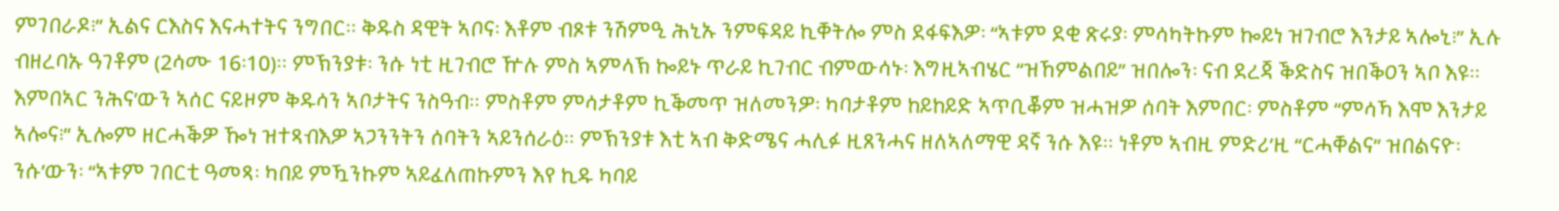ምገበራዶ፧” ኢልና ርእስና እናሓተትና ንግበር። ቅዱስ ዳዊት ኣቦና፡ እቶም ብጾቱ ንሽምዒ ሕኒኡ ንምፍዳይ ኪቐትሎ ምስ ደፋፍእዎ፡ “ኣቱም ደቂ ጽሩያ፡ ምሳካትኩም ኰይነ ዝገብሮ እንታይ ኣሎኒ፧” ኢሉ ብዘረባኡ ዓገቶም (2ሳሙ 16፡10)። ምኽንያቱ፡ ንሱ ነቲ ዚገብሮ ዅሉ ምስ ኣምላኽ ኰይኑ ጥራይ ኪገብር ብምውሳኑ፡ እግዚኣብሄር “ዝኸምልበይ” ዝበሎን፡ ናብ ደረጃ ቕድስና ዝበቕዐን ኣቦ እዩ። እምበኣር ንሕና’ውን ኣሰር ናይዞም ቅዱሳን ኣቦታትና ንስዓብ። ምስቶም ምሳታቶም ኪቕመጥ ዝለመንዎ፡ ካባታቶም ከይከይድ ኣጥቢቖም ዝሓዝዎ ሰባት እምበር፡ ምስቶም “ምሳኻ እሞ እንታይ ኣሎና፧” ኢሎም ዘርሓቕዎ ዀነ ዝተጻብእዎ ኣጋንንትን ሰባትን ኣይንሰራዕ። ምኽንያቱ እቲ ኣብ ቅድሜና ሓሊፉ ዚጸንሓና ዘለኣለማዊ ዳኛ ንሱ እዩ። ነቶም ኣብዚ ምድሪ’ዚ “ርሓቐልና” ዝበልናዮ፡ ንሱ’ውን፡ “ኣቱም ገበርቲ ዓመጻ፡ ካበይ ምዃንኩም ኣይፈለጠኩምን እየ ኪዱ ካባይ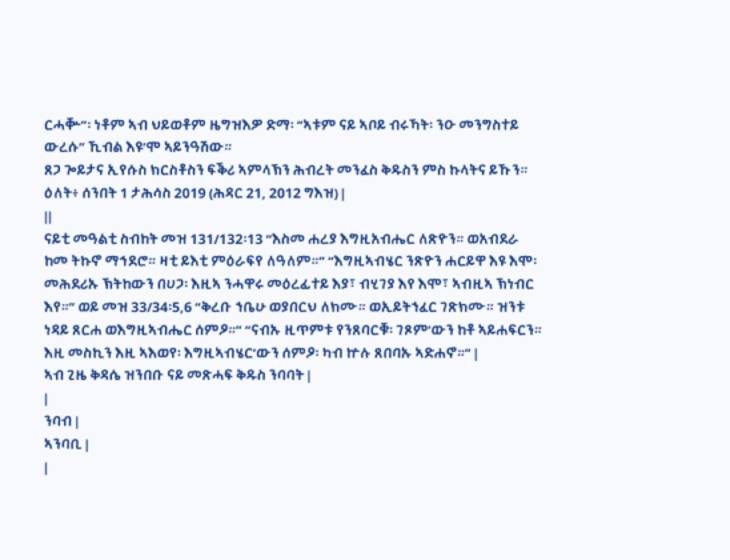ርሓቝ”፡ ነቶም ኣብ ህይወቶም ዜግዝእዎ ድማ፡ “ኣቱም ናይ ኣቦይ ብሩኻት፡ ንዑ መንግስተይ ውረሱ” ኺብል እዩ’ሞ ኣይንዓሽው።
ጸጋ ጐይታና ኢየሱስ ክርስቶስን ፍቕሪ ኣምላኽን ሕብረት መንፈስ ቅዱስን ምስ ኩላትና ይኹን።
ዕለት፥ ሰንበት 1 ታሕሳስ 2019 (ሕዳር 21, 2012 ግእዝ) |
||
ናይቲ መዓልቲ ስብከት መዝ 131/132፡13 “እስመ ሐረያ እግዚአብሔር ለጽዮን። ወአብደራ ከመ ትኩኖ ማኅደሮ። ዛቲ ይእቲ ምዕራፍየ ለዓለም።” “እግዚኣብሄር ንጽዮን ሐርይዋ እዩ እሞ፡ መሕደሪኡ ኽትከውን በሀጋ፡ እዚኣ ንሓዋሩ መዕረፊተይ እያ፣ ብሂገያ እየ እሞ፣ ኣብዚኣ ኽነብር እየ።” ወይ መዝ 33/34፡5,6 “ቅረቡ ኀቤሁ ወያበርህ ለክሙ። ወኢይትኀፈር ገጽክሙ። ዝንቱ ነዳይ ጸርሐ ወእግዚኣብሔር ሰምዖ።” “ናብኡ ዚጥምቱ የንጸባርቑ፡ ገጾም’ውን ከቶ ኣይሐፍርን። እዚ መስኪን እዚ ኣእወየ፡ እግዚኣብሄር’ውን ሰምዖ፡ ካብ ኵሉ ጸበባኡ ኣድሐኖ።” |
ኣብ ጊዜ ቅዳሴ ዝንበቡ ናይ መጽሓፍ ቅዱስ ንባባት |
|
ንባብ |
ኣንባቢ |
|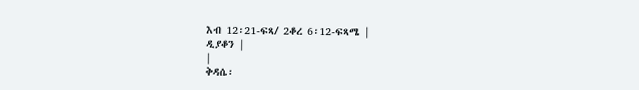እብ 12፡21-ፍጻ/ 2ቆረ 6፡12-ፍጻሜ |
ዲያቆን |
|
ቅዳሴ፡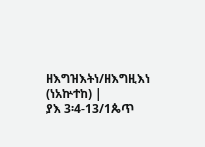ዘእግዝእትነ/ዘእግዚእነ (ነአኵተከ) |
ያእ 3፡4-13/1ጴጥ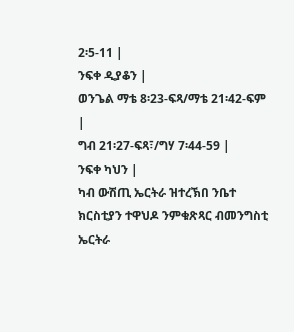2፡5-11 |
ንፍቀ ዲያቆን |
ወንጌል ማቴ 8፡23-ፍጻ/ማቴ 21፡42-ፍም |
ግብ 21፡27-ፍጻ፣/ግሃ 7፡44-59 |
ንፍቀ ካህን |
ካብ ውሽጢ ኤርትራ ዝተረኽበ ንቤተ ክርስቲያን ተዋህዶ ንምቁጽጻር ብመንግስቲ ኤርትራ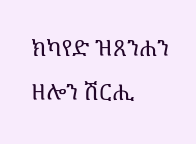ክካየድ ዝጸንሐን ዘሎን ሽርሒ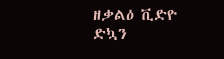ዘቃልዕ ቪድዮ
ድኳን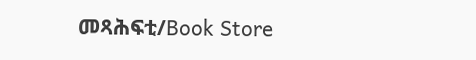መጻሕፍቲ/Book Store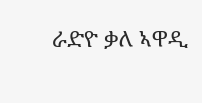ራድዮ ቃለ ኣዋዲ